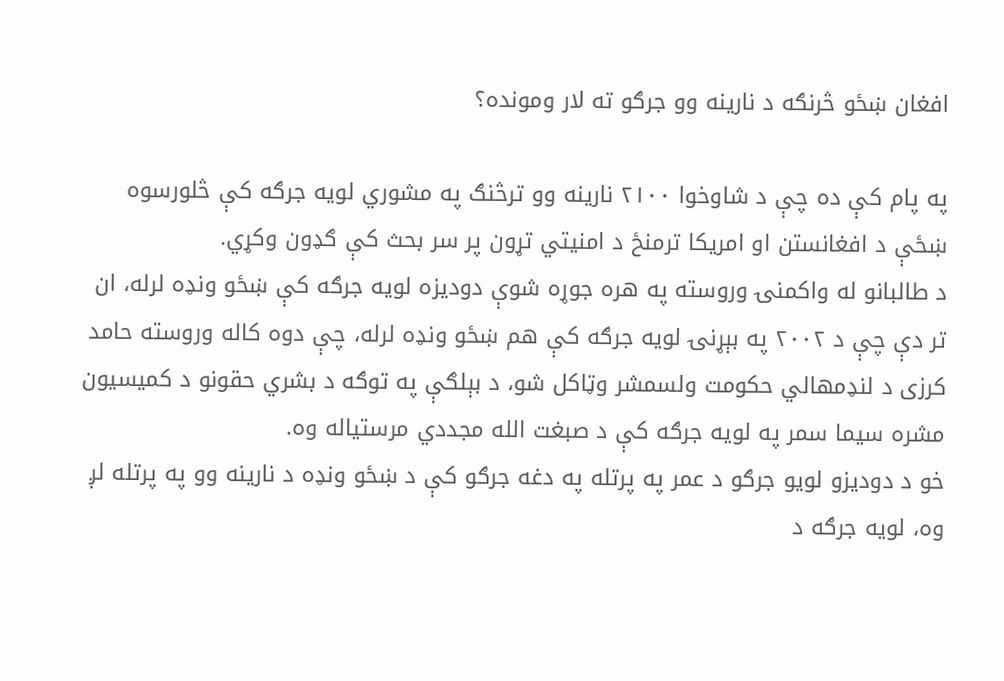افغان ښځو څرنګه د نارینه وو جرګو ته لار ومونده؟

په پام کې ده چې د شاوخوا ۲۱۰۰ نارینه وو ترڅنګ په مشوري لویه جرګه کې څلورسوه ښځې د افغانستن او امریکا ترمنځ د امنیتي تړون پر سر بحث کې ګډون وکړي.
د طالبانو له واکمنۍ وروسته په هره جوړه شوې دودیزه لویه جرګه کې ښځو ونډه لرله، ان تر دې چې د ۲۰۰۲ په بېړنۍ لویه جرګه کې هم ښځو ونډه لرله، چې دوه کاله وروسته حامد کرزی د لنډمهالي حکومت ولسمشر وټاکل شو، د بېلګې په توګه د بشري حقونو د کمیسیون مشره سیما سمر په لویه جرګه کې د صبغت الله مجددي مرستیاله وه.
خو د دودیزو لویو جرګو د عمر په پرتله په دغه جرګو کې د ښځو ونډه د نارینه وو په پرتله لږ وه، لویه جرګه د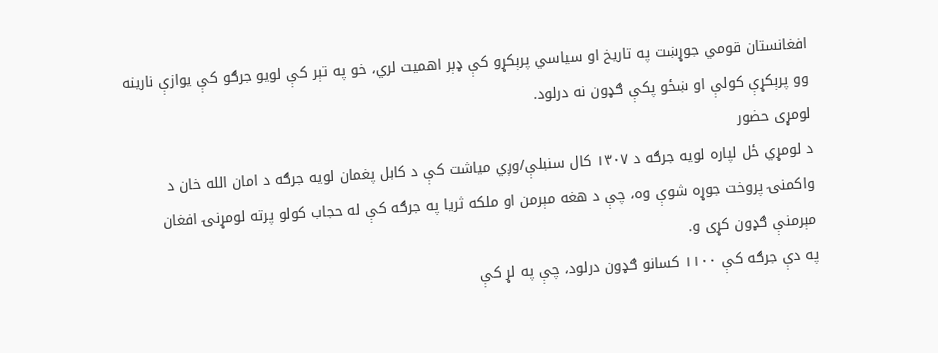افغانستان قومي جوړښت په تاریخ او سیاسي پرېکړو کې ډېر اهمیت لري، خو په تېر کې لویو جرګو کې یوازې نارینه وو پرېکړې کولې او ښځو پکې ګډون نه درلود.
لومړی حضور
د لومړي ځل لپاره لویه جرګه د ۱۳۰۷ کال سنبلې/وږي میاشت کې د کابل پغمان لویه جرګه د امان الله خان د واکمنۍ پروخت جوړه شوې وه، چې د هغه مېرمن او ملکه ثریا په جرګه کې له حجاب کولو پرته لومړنۍ افغان مېرمنې ګډون کړی و.
په دې جرګه کې ۱۱۰۰ کسانو ګډون درلود، چې په لړ کې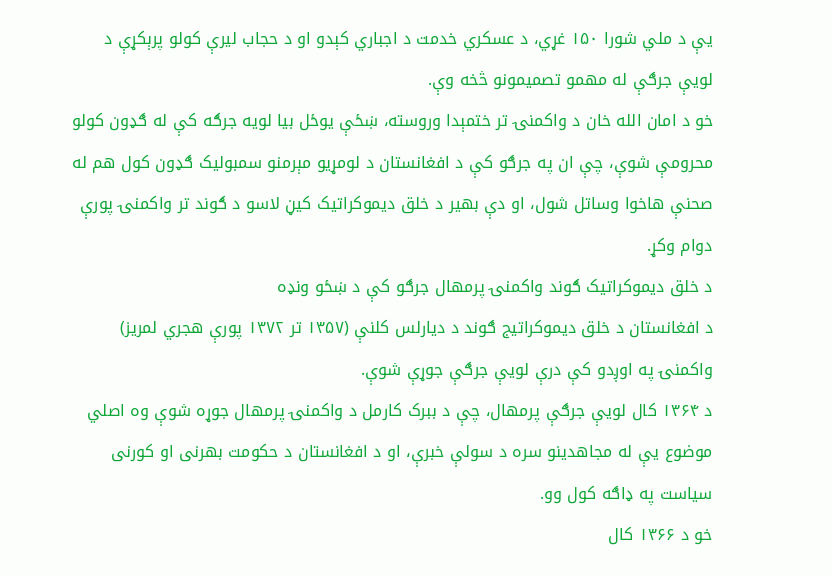یې د ملي شورا ۱۵۰ غړي، د عسکري خدمت د اجباري کېدو او د حجاب لیرې کولو پرېکړې د لویې جرګې له مهمو تصمیمونو څخه وې.
خو د امان الله خان د واکمنۍ تر ختمېدا وروسته، ښځې یوځل بیا لویه جرګه کې له ګډون کولو محرومې شوې، چې ان په جرګو کې د افغانستان د لومړیو مېرمنو سمبولیک ګډون کول هم له صحنې هاخوا وساتل شول، او دې بهیر د خلق دیموکراتیک کيڼ لاسو د ګوند تر واکمنۍ پورې دوام وکړ.
د خلق دیموکراتیک ګوند واکمنۍ پرمهال جرګو کې د ښځو ونډه
د افغانستان د خلق دیموکراتیج ګوند د دیارلس کلنې (۱۳۵۷ تر ۱۳۷۲ پورې هجري لمریز) واکمنۍ په اوږدو کې درې لویې جرګې جوړې شوې.
د ۱۳۶۴ کال لویې جرګې پرمهال، چې د ببرک کارمل د واکمنۍ پرمهال جوړه شوې وه اصلي موضوع یې له مجاهدینو سره د سولې خبرې، او د افغانستان د حکومت بهرنی او کورنی سیاست په ډاګه کول وو.
خو د ۱۳۶۶ کال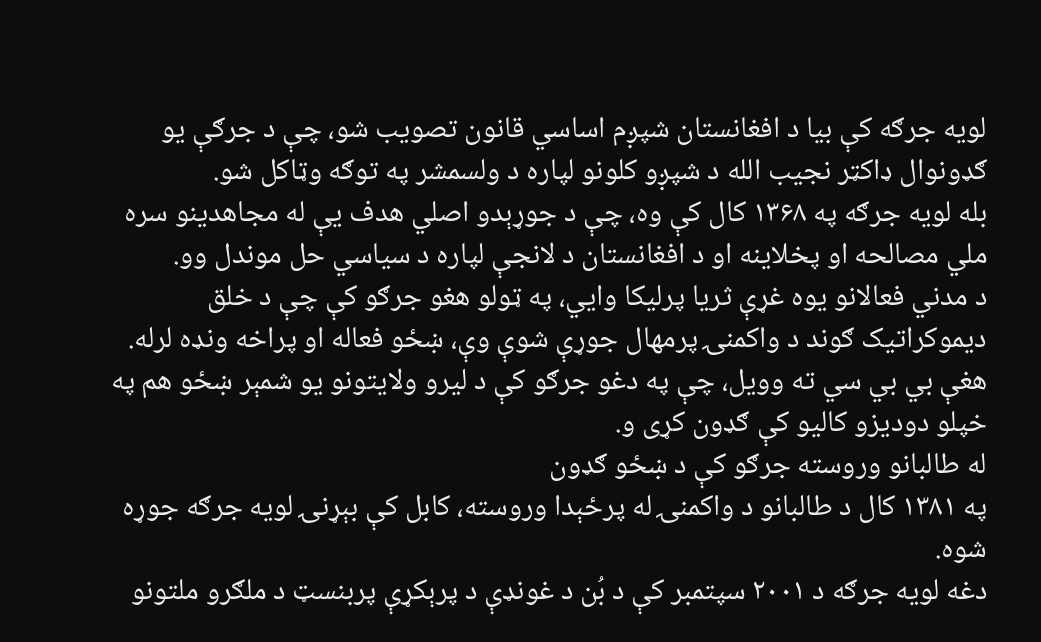لویه جرګه کې بیا د افغانستان شپږم اساسي قانون تصویب شو، چې د جرګې یو ګډونوال ډاکټر نجیب الله د شپږو کلونو لپاره د ولسمشر په توګه وټاکل شو.
بله لویه جرګه په ۱۳۶۸ کال کې وه، چې د جوړېدو اصلي هدف یې له مجاهدینو سره ملي مصالحه او پخلاینه او د افغانستان د لانجې لپاره د سیاسي حل موندل وو.
د مدني فعالانو یوه غړې ثریا پرلیکا وايي، په ټولو هغو جرګو کې چې د خلق دیموکراتیک ګوند د واکمنۍ پرمهال جوړې شوې وې، ښځو فعاله او پراخه ونډه لرله.
هغې بي بي سي ته وویل، چې په دغو جرګو کې د لیرو ولایتونو یو شمېر ښځو هم په خپلو دودیزو کالیو کې ګډون کړی و.
له طالبانو وروسته جرګو کې د ښځو ګډون
په ۱۳۸۱ کال د طالبانو د واکمنۍ له پرځېدا وروسته، کابل کې بېړنۍ لویه جرګه جوړه شوه.
دغه لویه جرګه د ۲۰۰۱ سپتمبر کې د بُن د غونډې د پرېکړې پربنسټ د ملګرو ملتونو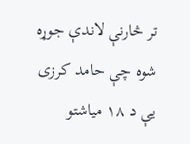تر څارنې لاندې جوړه شوه چې حامد کرزی یې د ۱۸ میاشتو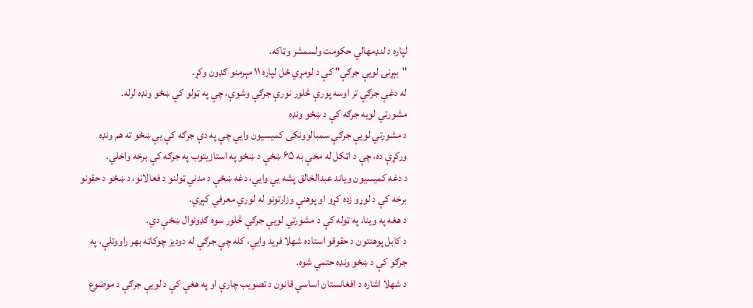لپاره د لنډمهالي حکومت ولسمشر وټاکه.
"بېړنۍ لویې جرګې" کې د لومړي ځل لپاره ۱۱ مېرمنو ګډون وکړ.
له دغې جرګې تر اوسه پورې څلور نورې جرګې وشوې، چې په ټولو کې ښځو ونډه لرله.
مشورتي لویه جرګه کې د ښځو ونډه
د مشورتي لویې جرګې سمبالوونکی کمیسیون وايي چې په دې جرګه کې یې ښځو ته هم ونډه ورکړې ده، چې د اټکل له مخې به ۶۵ ښځې د ښځو په استازیتوب په جرګه کې برخه واخلي.
د دغه کمیسیون ویاند عبدالخالق پشه يي وايي، دغه ښځې د مدني ټولنو د فعالانو، د ښځو د حقونو برخه کې د لوړو زده کړو او پوهنې وزارتونو له لوري معرفي کېږي.
د هغه په وینا، په ټوله کې د مشورتي لویې جرګې څلور سوه ګډونوال ښځې دي.
د کابل پوهنتون د حقوقو استاده شهلا فرید وايي، کله چې جرګې له دودیز چوکاټه بهر راووتلې، په جرګو کې د ښځو ونډه حتمي شوه.
د شهلا اشاره د افغانستان اساسي قانون د تصویب چارې او په هغې کې د لویې جرګې د موضوع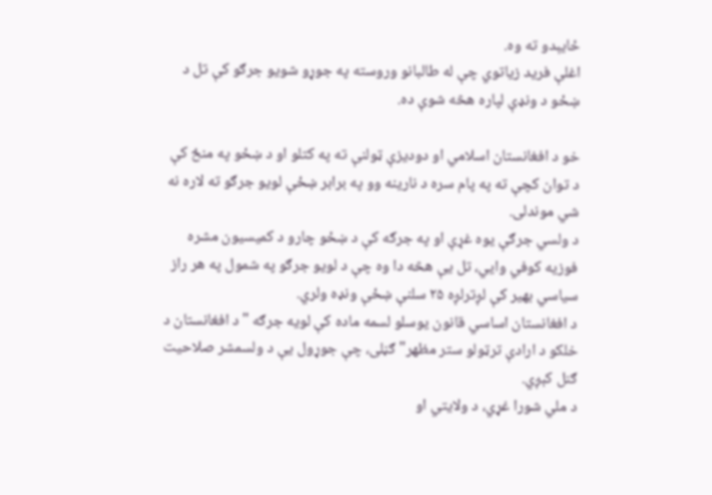ځایېدو ته وه.
اغلې فرید زیاتوي چې له طالبانو وروسته په جوړو شویو جرګو کې تل د ښځو د ونډې لپاره هڅه شوې ده.

خو د افغانستان اسلامي او دودیزې ټولنې ته په کتلو او د ښځو په منځ کې د توان کچې ته په پام سره د نارینه وو په برابر ښځې لویو جرګو ته لاره نه شي موندلی.
د ولسي جرګې یوه غړې او په جرګه کې د ښځو چارو د کمیسیون مشره فوزیه کوفي وايي، تل یې هڅه دا وه چې د لویو جرګو په شمول په هر راز سیاسي بهیر کې لږترلږه ۲۵ سلنې ښځې ونډه ولري.
د افغانستان اساسي قانون یوسلو لسمه ماده کې لویه جرګه "د افغانستان د خلكو د ارادې ترټولو ستر مظهر" ګڼلی، چې جوړول یې د ولسمشر صلاحیت ګنل کېږي.
د ملي شورا غړي، د ولایتي او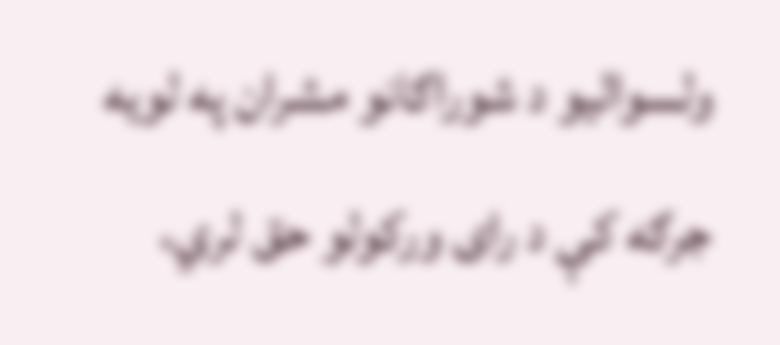ولسوالیو د شوراګانو مشران په لویه جرګه کې د رای ورکولو حق لري،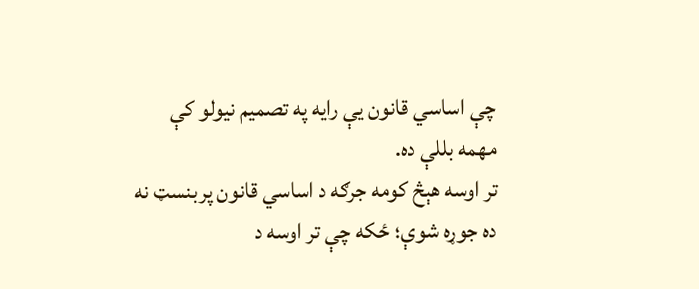چې اساسي قانون یې رایه په تصمیم نیولو کې مهمه بللې ده.
تر اوسه هېڅ کومه جرګه د اساسي قانون پربنسټ نه ده جوړه شوې؛ ځکه چې تر اوسه د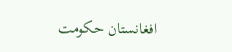افغانستان حکومت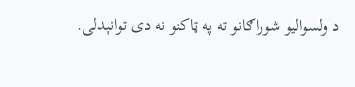د ولسوالیو شوراګانو ته په ټاکنو نه دی توانېدلی.